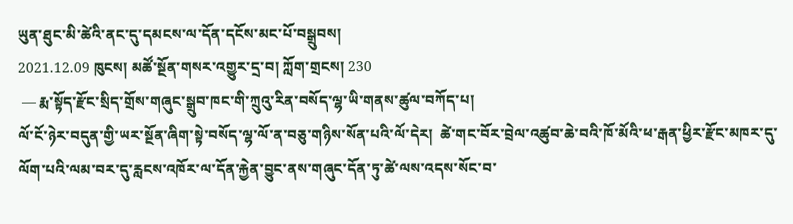ཡུན་ཐུང་མི་ཚེའི་ནང་དུ་དམངས་ལ་དོན་དངོས་མང་པོ་བསྒྲུབས།
2021.12.09 ཁུངས། མཚོ་སྔོན་གསར་འགྱུར་དྲ་བ། ཀློག་གྲངས། 230
 — རྨ་སྟོད་རྫོང་སྲིད་གྲོས་གཞུང་སྒྲུབ་ཁང་གི་ཀྲུའུ་རིན་བསོད་ལྷ་ཡི་གནས་ཚུལ་བཀོད་པ།
ལོ་ངོ་ཉེར་བདུན་གྱི་ཡར་སྔོན་ཞིག་སྟེ་བསོད་ལྷ་ལོ་ན་བཅུ་གཉིས་སོན་པའི་ལོ་དེར།  ཚེ་གང་བོར་བྲེལ་འཚུབ་ཆེ་བའི་ཁོ་མོའི་ཕ་རྒན་ཕྱིར་རྫོང་མཁར་དུ་ལོག་པའི་ལམ་བར་དུ་རླངས་འཁོར་ལ་དོན་རྐྱེན་བྱུང་ནས་གཞུང་དོན་ཏུ་ཚེ་ལས་འདས་སོང་བ་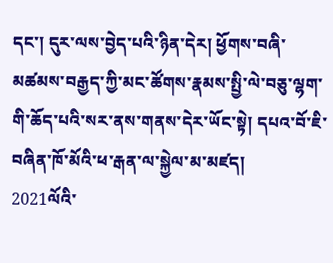དང་། དུར་ལས་བྱེད་པའི་ཉིན་དེར། ཕྱོགས་བཞི་མཚམས་བརྒྱད་ཀྱི་མང་ཚོགས་རྣམས་སྤྱི་ལེ་བཅུ་ལྷག་གི་ཆོད་པའི་སར་ནས་གནས་དེར་ཡོང་སྟེ། དཔའ་བོ་ཇི་བཞིན་ཁོ་མོའི་ཕ་རྒན་ལ་སྐྱེལ་མ་མཛད།
2021ལོའི་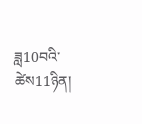ཟླ10བའི་ཚེས11ཉིན།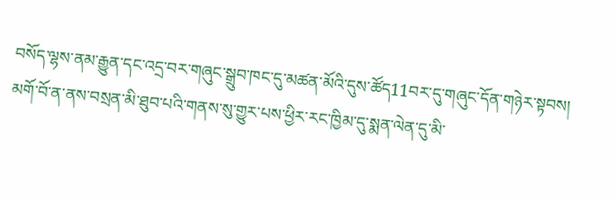བསོད་ལྷས་ནམ་རྒྱུན་དང་འདྲ་བར་གཞུང་སྒྲུབ་ཁང་དུ་མཚན་མོའི་དུས་ཚོད11བར་དུ་གཞུང་དོན་གཉེར་སྟབས། མགོ་བོ་ན་ནས་བསྲན་མི་ཐུབ་པའི་གནས་སུ་གྱུར་པས་ཕྱིར་རང་ཁྱིམ་དུ་སྨན་ལེན་དུ་མི་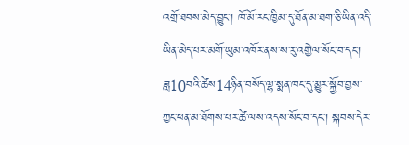འགྲོ་ཐབས་མེད་བྱུང་། ཁོ་མོ་རང་ཁྱིམ་དུ་ཐོན་མ་ཐག་ཅི་ཡིན་འདི་ཡིན་མེད་པར་མགོ་ཡུམ་འཁོར་ནས་ས་རུ་འགྱེལ་སོང་བ་དང་། ཟླ10བའི་ཚེས14ཉིན་བསོད་ལྷ་སྨན་ཁང་དུ་མྱུར་སྐྱོབ་བྱས་ཀྱང་ཕན་མ་ཐོགས་པར་ཚེ་ལས་འདས་སོང་བ་དང་། སྐབས་དེར་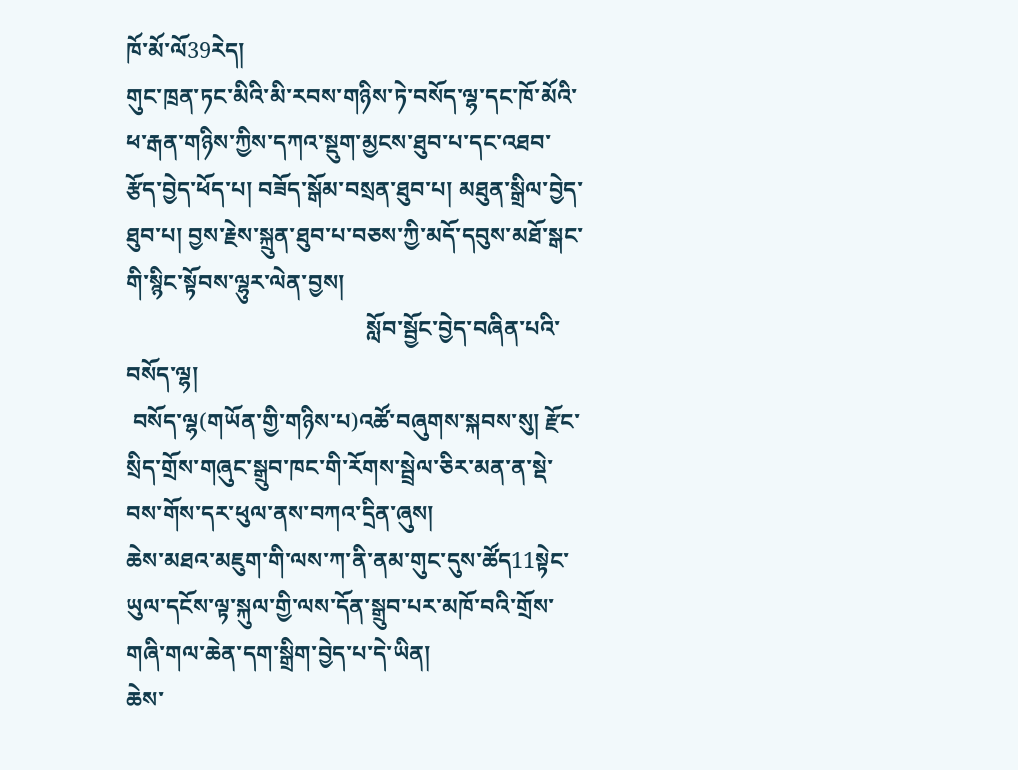ཁོ་མོ་ལོ39རེད།
གུང་ཁྲན་ཏང་མིའི་མི་རབས་གཉིས་ཏེ་བསོད་ལྷ་དང་ཁོ་མོའི་ཕ་རྒན་གཉིས་ཀྱིས་དཀའ་སྡུག་མྱངས་ཐུབ་པ་དང་འཐབ་རྩོད་བྱེད་ཕོད་པ། བཟོད་སྒོམ་བསྲན་ཐུབ་པ། མཐུན་སྒྲིལ་བྱེད་ཐུབ་པ། བྱས་རྗེས་སྐྲུན་ཐུབ་པ་བཅས་ཀྱི་མདོ་དབུས་མཐོ་སྒང་གི་སྙིང་སྟོབས་ལྷུར་ལེན་བྱས།
                                          སློབ་སྦྱོང་བྱེད་བཞིན་པའི་བསོད་ལྷ།
 བསོད་ལྷ(གཡོན་གྱི་གཉིས་པ)འཚོ་བཞུགས་སྐབས་སུ། རྫོང་སྲིད་གྲོས་གཞུང་སྒྲུབ་ཁང་གི་རོགས་སྦྲེལ་ཅིར་མན་ན་སྡེ་བས་གོས་དར་ཕུལ་ནས་བཀའ་དྲིན་ཞུས།
ཆེས་མཐའ་མཇུག་གི་ལས་ཀ་ནི་ནམ་གུང་དུས་ཚོད11སྟེང་ཡུལ་དངོས་ལྟ་སྐུལ་གྱི་ལས་དོན་སྒྲུབ་པར་མཁོ་བའི་གྲོས་གཞི་གལ་ཆེན་དག་སྒྲིག་བྱེད་པ་དེ་ཡིན།
ཆེས་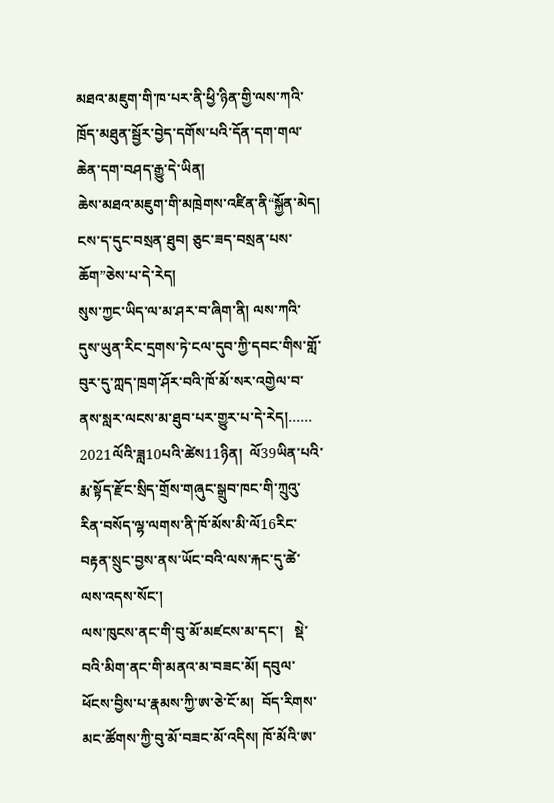མཐའ་མཇུག་གི་ཁ་པར་ནི་ཕྱི་ཉིན་གྱི་ལས་ཀའི་ཁྲོད་མཐུན་སྦྱོར་བྱེད་དགོས་པའི་དོན་དག་གལ་ཆེན་དག་བཤད་རྒྱུ་དེ་ཡིན།
ཆེས་མཐའ་མཇུག་གི་མཁྲེགས་འཛིན་ནི“སྐྱོན་མེད། ངས་ད་དུང་བསྲན་ཐུབ། ཅུང་ཟད་བསྲན་པས་ཆོག”ཅེས་པ་དེ་རེད།
སུས་ཀྱང་ཡིད་ལ་མ་ཤར་བ་ཞིག་ནི། ལས་ཀའི་དུས་ཡུན་རིང་དྲགས་ཏེ་ངལ་དུབ་ཀྱི་དབང་གིས་གློ་བུར་དུ་ཀླད་ཁྲག་ཤོར་བའི་ཁོ་མོ་སར་འགྱེལ་བ་ནས་སླར་ལངས་མ་ཐུབ་པར་གྱུར་པ་དེ་རེད།……
2021ལོའི་ཟླ10པའི་ཚེས11ཉིན།  ལོ39ཡིན་པའི་རྨ་སྟོད་རྫོང་སྲིད་གྲོས་གཞུང་སྒྲུབ་ཁང་གི་ཀྲུའུ་རིན་བསོད་ལྷ་ལགས་ནི་ཁོ་མོས་མི་ལོ16རིང་བརྟན་སྲུང་བྱས་ནས་ཡོང་བའི་ལས་རྐང་དུ་ཚེ་ལས་འདས་སོང་།
ལས་ཁུངས་ནང་གི་བུ་མོ་མཛངས་མ་དང་།   སྡེ་བའི་མིག་ནང་གི་མནའ་མ་བཟང་མོ། དབུལ་ཕོངས་བྱིས་པ་རྣམས་ཀྱི་ཨ་ཅེ་ངོ་མ།  བོད་རིགས་མང་ཚོགས་ཀྱི་བུ་མོ་བཟང་མོ་འདིས། ཁོ་མོའི་ཨ་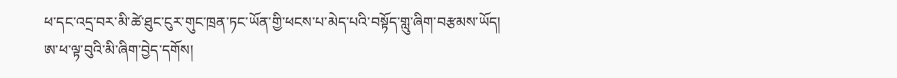ཕ་དང་འདྲ་བར་མི་ཚེ་ཐུང་ངུར་གུང་ཁྲན་ཏང་ཡོན་གྱི་ཕངས་པ་མེད་པའི་བསྟོད་གླུ་ཞིག་བརྩམས་ཡོད།
ཨ་ཕ་ལྟ་བུའི་མི་ཞིག་བྱེད་དགོས།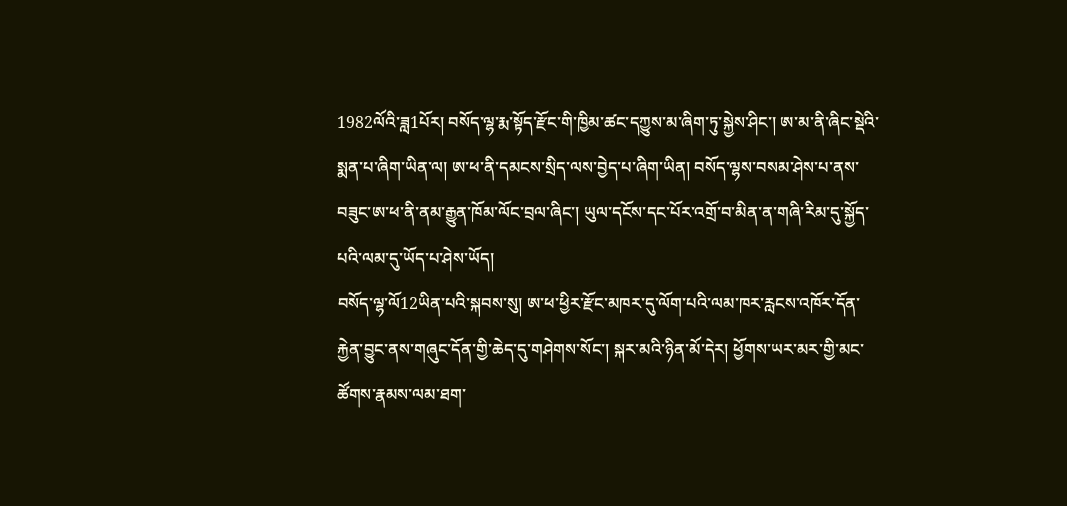1982ལོའི་ཟླ1པོར། བསོད་ལྷ་རྨ་སྟོད་རྫོང་གི་ཁྱིམ་ཚང་དཀྱུས་མ་ཞིག་ཏུ་སྐྱེས་ཤིང་། ཨ་མ་ནི་ཞིང་སྡེའི་སྨན་པ་ཞིག་ཡིན་ལ། ཨ་ཕ་ནི་དམངས་སྲིད་ལས་བྱེད་པ་ཞིག་ཡིན། བསོད་ལྷས་བསམ་ཤེས་པ་ནས་བཟུང་ཨ་ཕ་ནི་ནམ་རྒྱུན་ཁོམ་ལོང་བྲལ་ཞིང་། ཡུལ་དངོས་དང་པོར་འགྲོ་བ་མིན་ན་གཞི་རིམ་དུ་སྐྱོད་པའི་ལམ་དུ་ཡོད་པ་ཤེས་ཡོད།
བསོད་ལྷ་ལོ12ཡིན་པའི་སྐབས་སུ། ཨ་ཕ་ཕྱིར་རྫོང་མཁར་དུ་ལོག་པའི་ལམ་ཁར་རླངས་འཁོར་དོན་རྐྱེན་བྱུང་ནས་གཞུང་དོན་གྱི་ཆེད་དུ་གཤེགས་སོང་། སྐར་མའི་ཉིན་མོ་དེར། ཕྱོགས་ཡར་མར་གྱི་མང་ཚོགས་རྣམས་ལམ་ཐག་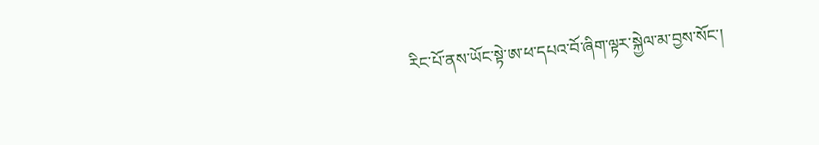རིང་པོ་ནས་ཡོང་སྟེ་ཨ་ཕ་དཔའ་བོ་ཞིག་ལྟར་སྐྱེལ་མ་བྱས་སོང་།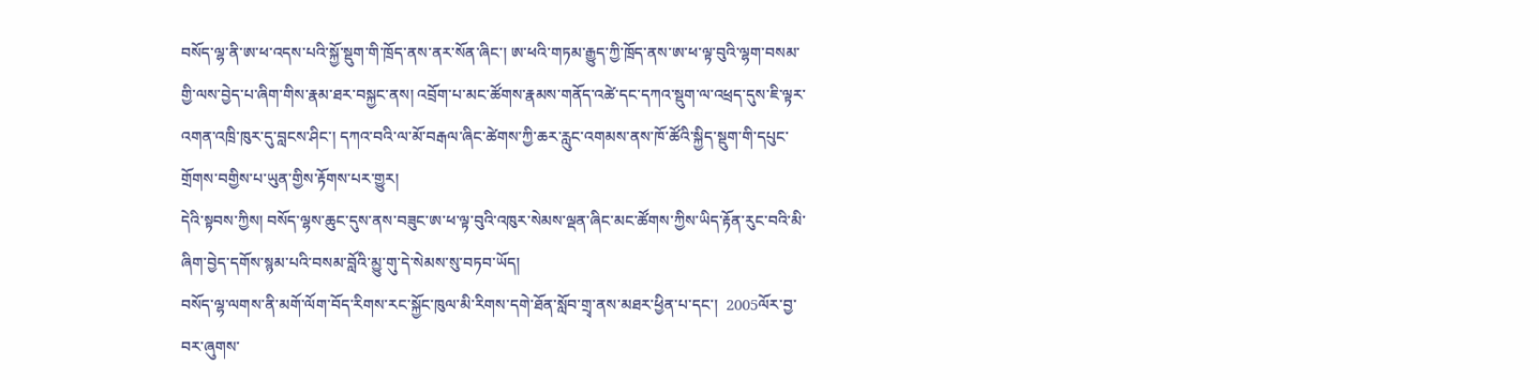བསོད་ལྷ་ནི་ཨ་ཕ་འདས་པའི་སྐྱོ་སྡུག་གི་ཁྲོད་ནས་ནར་སོན་ཞིང་། ཨ་ཕའི་གཏམ་རྒྱུད་ཀྱི་ཁྲོད་ནས་ཨ་ཕ་ལྟ་བུའི་ལྷག་བསམ་གྱི་ལས་བྱེད་པ་ཞིག་གིས་རྣམ་ཐར་བསྐྱང་ནས། འབྲོག་པ་མང་ཚོགས་རྣམས་གནོད་འཚེ་དང་དཀའ་སྡུག་ལ་འཕྲད་དུས་ཇི་ལྟར་འགན་འཁྲི་ཁུར་དུ་བླངས་ཤིང་། དཀའ་བའི་ལ་མོ་བརྒལ་ཞིང་ཚེགས་ཀྱི་ཆར་རླུང་འགམས་ནས་ཁོ་ཚོའི་སྐྱིད་སྡུག་གི་དཔུང་གྲོགས་བགྱིས་པ་ཡུན་གྱིས་རྟོགས་པར་གྱུར།
དེའི་སྟབས་ཀྱིས། བསོད་ལྷས་ཆུང་དུས་ནས་བཟུང་ཨ་ཕ་ལྟ་བུའི་འཁུར་སེམས་ལྡན་ཞིང་མང་ཚོགས་ཀྱིས་ཡིད་རྟོན་རུང་བའི་མི་ཞིག་བྱེད་དགོས་སྙམ་པའི་བསམ་བློའི་མྱུ་གུ་དེ་སེམས་སུ་བཏབ་ཡོད།
བསོད་ལྷ་ལགས་ནི་མགོ་ལོག་བོད་རིགས་རང་སྐྱོང་ཁུལ་མི་རིགས་དགེ་ཐོན་སློབ་གྲྭ་ནས་མཐར་ཕྱིན་པ་དང་།  2005ལོར་བྱ་བར་ཞུགས་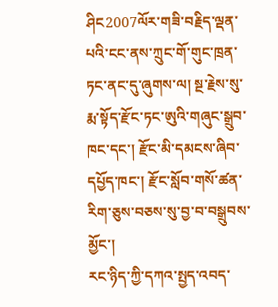ཤིང2007ལོར་གཟི་བརྗིད་ལྡན་པའི་ངང་ནས་ཀྲུང་གོ་གུང་ཁྲན་ཏང་ནང་དུ་ཞུགས་ལ། སྔ་རྗེས་སུ་རྨ་སྟོད་རྫོང་ཏང་ཨུའི་གཞུང་སྒྲུབ་ཁང་དང་། རྫོང་མི་དམངས་ཞིབ་དཔྱོད་ཁང་། རྫོང་སློབ་གསོ་ཚན་རིག་ཅུས་བཅས་སུ་བྱ་བ་བསྒྲུབས་མྱོང་།
རང་ཉིད་ཀྱི་དཀའ་སྤྱད་འབད་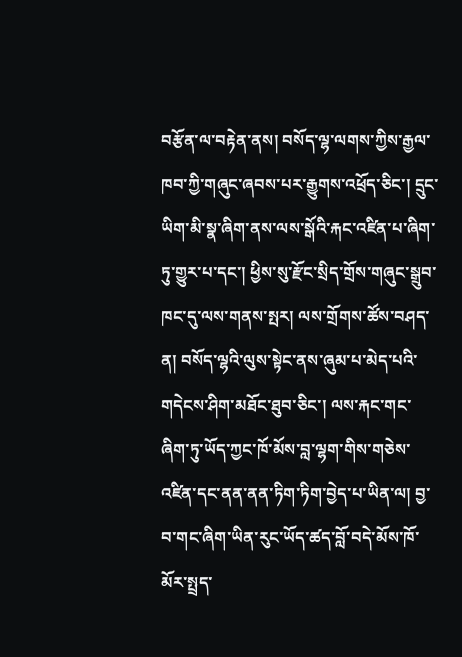བརྩོན་ལ་བརྟེན་ནས། བསོད་ལྷ་ལགས་ཀྱིས་རྒྱལ་ཁབ་ཀྱི་གཞུང་ཞབས་པར་རྒྱུགས་འཕྲོད་ཅིང་། དྲུང་ཡིག་མི་སྣ་ཞིག་ནས་ལས་སྒོའི་རྐང་འཛིན་པ་ཞིག་ཏུ་གྱུར་པ་དང་། ཕྱིས་སུ་རྫོང་སྲིད་གྲོས་གཞུང་སྒྲུབ་ཁང་དུ་ལས་གནས་སྤར། ལས་གྲོགས་ཚོས་བཤད་ན། བསོད་ལྷའི་ལུས་སྟེང་ནས་ཞུམ་པ་མེད་པའི་གདེངས་ཤིག་མཐོང་ཐུབ་ཅིང་། ལས་རྐང་གང་ཞིག་ཏུ་ཡོད་ཀྱང་ཁོ་མོས་བླ་ལྷག་གིས་གཅེས་འཛིན་དང་ནན་ནན་ཏིག་ཏིག་བྱེད་པ་ཡིན་ལ། བྱ་བ་གང་ཞིག་ཡིན་རུང་ཡོད་ཚད་བློ་བདེ་མོས་ཁོ་མོར་སྤྲད་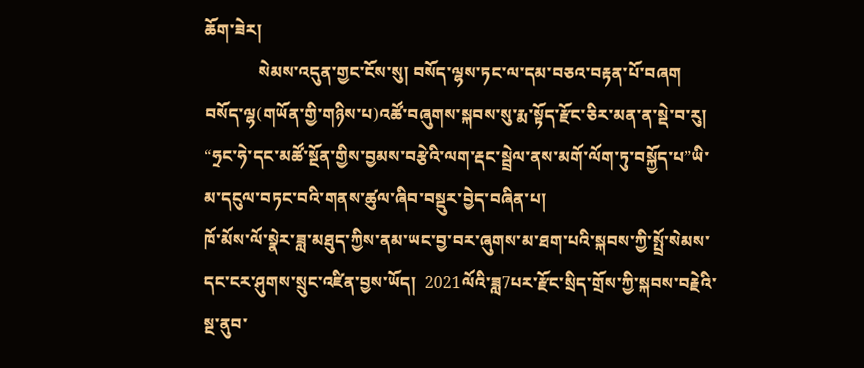ཆོག་ཟེར།
             སེམས་འདུན་གྱང་ངོས་སུ། བསོད་ལྷས་ཏང་ལ་དམ་བཅའ་བརྟན་པོ་བཞག
བསོད་ལྷ(གཡོན་གྱི་གཉིས་པ)འཚོ་བཞུགས་སྐབས་སུ་རྨ་སྟོད་རྫོང་ཅིར་མན་ན་སྡེ་བ་རུ། “ཧྲང་ཧེ་དང་མཚོ་སྔོན་གྱིས་བྱམས་བརྩེའི་ལག་རྡང་སྦྲེལ་ནས་མགོ་ལོག་ཏུ་བསྐྱོད་པ”ཡི་མ་དངུལ་བཏང་བའི་གནས་ཚུལ་ཞིབ་བསྡུར་བྱེད་བཞིན་པ།
ཁོ་མོས་ལོ་སྣེར་ཟླ་མཐུད་ཀྱིས་ནམ་ཡང་བྱ་བར་ཞུགས་མ་ཐག་པའི་སྐབས་ཀྱི་སྤྲོ་སེམས་དང་ངར་ཤུགས་སྲུང་འཛིན་བྱས་ཡོད།  2021ལོའི་ཟླ7པར་རྫོང་སྲིད་གྲོས་ཀྱི་སྐབས་བརྗེའི་སྔ་ནུབ་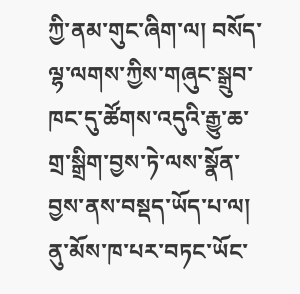ཀྱི་ནམ་གུང་ཞིག་ལ། བསོད་ལྷ་ལགས་ཀྱིས་གཞུང་སྒྲུབ་ཁང་དུ་ཚོགས་འདུའི་རྒྱུ་ཆ་གྲ་སྒྲིག་བྱས་ཏེ་ལས་སྣོན་བྱས་ནས་བསྡད་ཡོད་པ་ལ། ནུ་མོས་ཁ་པར་བཏང་ཡོང་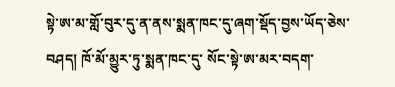སྟེ་ཨ་མ་གློ་བུར་དུ་ན་ནས་སྨན་ཁང་དུ་ཞག་སྡོད་བྱས་ཡོད་ཅེས་བཤད། ཁོ་མོ་མྱུར་ཏུ་སྨན་ཁང་དུ་ སོང་སྟེ་ཨ་མར་བདག་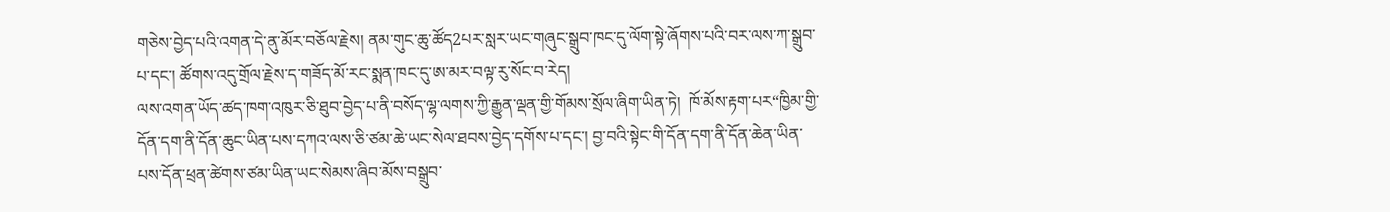གཅེས་བྱེད་པའི་འགན་དེ་ནུ་མོར་བཅོལ་རྗེས། ནམ་གུང་ཆུ་ཚོད2པར་སླར་ཡང་གཞུང་སྒྲུབ་ཁང་དུ་ལོག་སྟེ་ཞོགས་པའི་བར་ལས་ཀ་སྒྲུབ་པ་དང་། ཚོགས་འདུ་གྲོལ་རྗེས་ད་གཟོད་མོ་རང་སྨན་ཁང་དུ་ཨ་མར་བལྟ་རུ་སོང་བ་རེད།
ལས་འགན་ཡོད་ཚད་ཁག་འཁུར་ཅི་ཐུབ་བྱེད་པ་ནི་བསོད་ལྷ་ལགས་ཀྱི་རྒྱུན་ལྡན་གྱི་གོམས་སྲོལ་ཞིག་ཡིན་ཏེ།  ཁོ་མོས་རྟག་པར“ཁྱིམ་གྱི་དོན་དག་ནི་དོན་ཆུང་ཡིན་པས་དཀའ་ལས་ཅི་ཙམ་ཆེ་ཡང་སེལ་ཐབས་བྱེད་དགོས་པ་དང་། བྱ་བའི་སྟེང་གི་དོན་དག་ནི་དོན་ཆེན་ཡིན་པས་དོན་ཕྲན་ཚེགས་ཙམ་ཡིན་ཡང་སེམས་ཞིབ་མོས་བསྒྲུབ་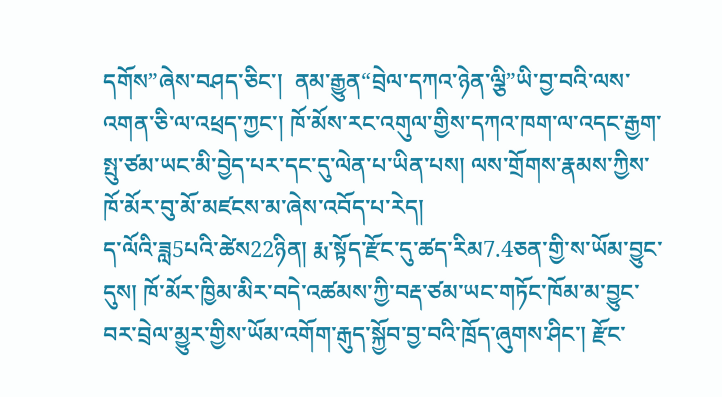དགོས”ཞེས་བཤད་ཅིང་།  ནམ་རྒྱུན“བྲེལ་དཀའ་ཉེན་ལྕི”ཡི་བྱ་བའི་ལས་འགན་ཅི་ལ་འཕྲད་ཀྱང་། ཁོ་མོས་རང་འགུལ་གྱིས་དཀའ་ཁག་ལ་འདང་རྒྱག་སྤུ་ཙམ་ཡང་མི་བྱེད་པར་དང་དུ་ལེན་པ་ཡིན་པས། ལས་གྲོགས་རྣམས་ཀྱིས་ཁོ་མོར་བུ་མོ་མཛངས་མ་ཞེས་འབོད་པ་རེད།
ད་ལོའི་ཟླ5པའི་ཚེས22ཉིན། རྨ་སྟོད་རྫོང་དུ་ཚད་རིམ7.4ཅན་གྱི་ས་ཡོམ་བྱུང་དུས། ཁོ་མོར་ཁྱིམ་མིར་བདེ་འཚམས་ཀྱི་བརྡ་ཙམ་ཡང་གཏོང་ཁོམ་མ་བྱུང་བར་བྲེལ་མྱུར་གྱིས་ཡོམ་འགོག་རྒུད་སྐྱོབ་བྱ་བའི་ཁྲོད་ཞུགས་ཤིང་། རྫོང་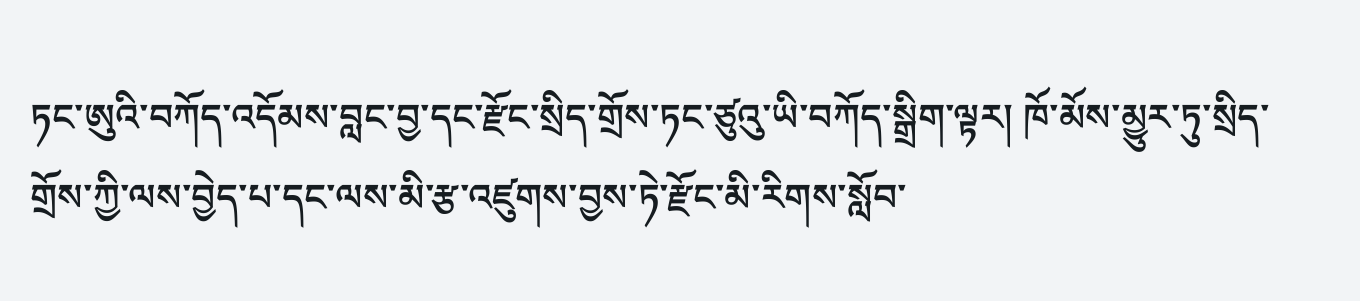ཏང་ཨུའི་བཀོད་འདོམས་བླང་བྱ་དང་རྫོང་སྲིད་གྲོས་ཏང་ཙུའུ་ཡི་བཀོད་སྒྲིག་ལྟར། ཁོ་མོས་མྱུར་ཏུ་སྲིད་གྲོས་ཀྱི་ལས་བྱེད་པ་དང་ལས་མི་རྩ་འཛུགས་བྱས་ཏེ་རྫོང་མི་རིགས་སློབ་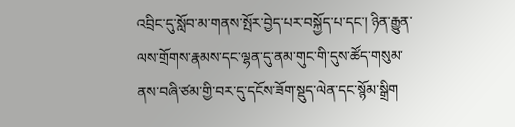འབྲིང་དུ་སློབ་མ་གནས་སྤོར་བྱེད་པར་བསྐྱོད་པ་དང་། ཉིན་རྒྱུན་ལས་གྲོགས་རྣམས་དང་ལྷན་དུ་ནམ་གུང་གི་དུས་ཚོད་གསུམ་ནས་བཞི་ཙམ་གྱི་བར་དུ་དངོས་ཟོག་སྡུད་ལེན་དང་སྙོམ་སྒྲིག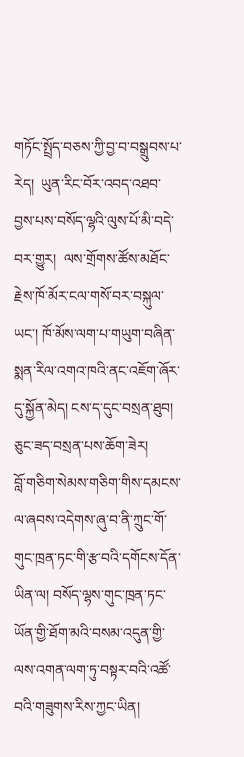གཏོང་སྤྲོད་བཅས་ཀྱི་བྱ་བ་བསྒྲུབས་པ་རེད།  ཡུན་རིང་བོར་འབད་འཐབ་བྱས་པས་བསོད་ལྷའི་ལུས་པོ་མི་བདེ་བར་གྱུར།  ལས་གྲོགས་ཚོས་མཐོང་རྗེས་ཁོ་མོར་ངལ་གསོ་བར་བསྐུལ་ཡང་། ཁོ་མོས་ལག་པ་གཡུག་བཞིན་སྨན་རིལ་འགའ་ཁའི་ནང་འཇོག་ཞོར་དུ་སྐྱོན་མེད། ངས་ད་དུང་བསྲན་ཐུབ། ཅུང་ཟད་བསྲན་པས་ཆོག་ཟེར།
བློ་གཅིག་སེམས་གཅིག་གིས་དམངས་ལ་ཞབས་འདེགས་ཞུ་བ་ནི་ཀྲུང་གོ་གུང་ཁྲན་ཏང་གི་རྩ་བའི་དགོངས་དོན་ཡིན་ལ། བསོད་ལྷས་གུང་ཁྲན་ཏང་ཡོན་གྱི་ཐོག་མའི་བསམ་འདུན་གྱི་ལས་འགན་ལག་ཏུ་བསྟར་བའི་འཚོ་བའི་གཟུགས་རིས་ཀྱང་ཡིན།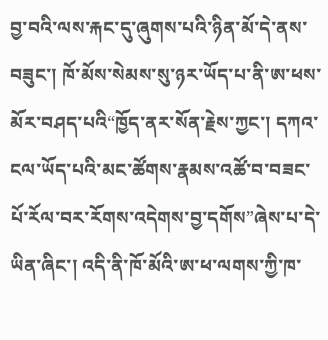བྱ་བའི་ལས་རྐང་དུ་ཞུགས་པའི་ཉིན་མོ་དེ་ནས་བཟུང་། ཁོ་མོས་སེམས་སུ་ཉར་ཡོད་པ་ནི་ཨ་ཕས་མོར་བཤད་པའི“ཁྱོད་ནར་སོན་རྗེས་ཀྱང་། དཀའ་ངལ་ཡོད་པའི་མང་ཚོགས་རྣམས་འཚོ་བ་བཟང་པོ་རོལ་བར་རོགས་འདེགས་བྱ་དགོས”ཞེས་པ་དེ་ཡིན་ཞིང་། འདི་ནི་ཁོ་མོའི་ཨ་ཕ་ལགས་ཀྱི་ཁ་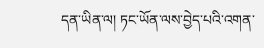དན་ཡིན་ལ། ཏང་ཡོན་ལས་བྱེད་པའི་འགན་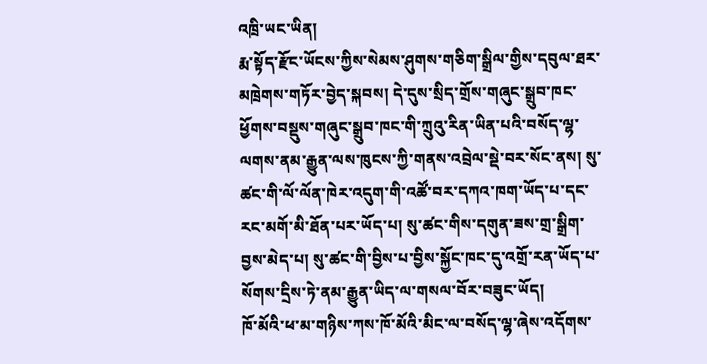འཁྲི་ཡང་ཡིན།
རྨ་སྟོད་རྫོང་ཡོངས་ཀྱིས་སེམས་ཤུགས་གཅིག་སྒྲིལ་གྱིས་དབུལ་ཐར་མཁྲེགས་གཏོར་བྱེད་སྐབས། དེ་དུས་སྲིད་གྲོས་གཞུང་སྒྲུབ་ཁང་ཕྱོགས་བསྡུས་གཞུང་སྒྲུབ་ཁང་གི་ཀྲུའུ་རིན་ཡིན་པའི་བསོད་ལྷ་ལགས་ནམ་རྒྱུན་ལས་ཁུངས་ཀྱི་གནས་འབྲེལ་སྡེ་བར་སོང་ནས། སུ་ཚང་གི་ལོ་ལོན་ཁེར་འདུག་གི་འཚོ་བར་དཀའ་ཁག་ཡོད་པ་དང་རང་མགོ་མི་ཐོན་པར་ཡོད་པ། སུ་ཚང་གིས་དགུན་ཟས་གྲ་སྒྲིག་བྱས་མེད་པ། སུ་ཚང་གི་བྱིས་པ་བྱིས་སྐྱོང་ཁང་དུ་འགྲོ་རན་ཡོད་པ་སོགས་དྲིས་ཏེ་ནམ་རྒྱུན་ཡིད་ལ་གསལ་བོར་བཟུང་ཡོད།
ཁོ་མོའི་ཕ་མ་གཉིས་ཀས་ཁོ་མོའི་མིང་ལ་བསོད་ལྷ་ཞེས་འདོགས་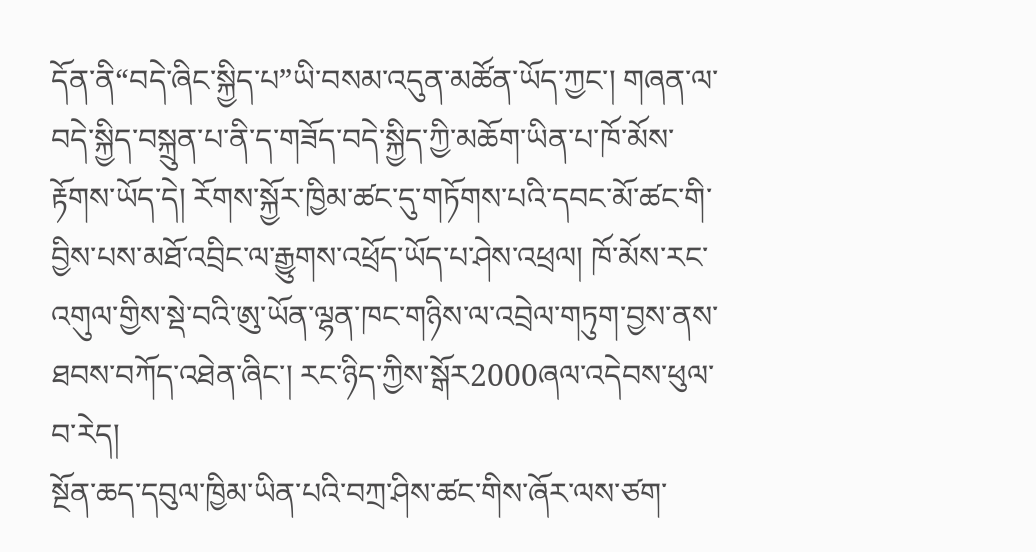དོན་ནི“བདེ་ཞིང་སྐྱིད་པ”ཡི་བསམ་འདུན་མཚོན་ཡོད་ཀྱང་། གཞན་ལ་བདེ་སྐྱིད་བསྐྲུན་པ་ནི་ད་གཟོད་བདེ་སྐྱིད་ཀྱི་མཆོག་ཡིན་པ་ཁོ་མོས་རྟོགས་ཡོད་དེ། རོགས་སྐྱོར་ཁྱིམ་ཚང་དུ་གཏོགས་པའི་དབང་མོ་ཚང་གི་བྱིས་པས་མཐོ་འབྲིང་ལ་རྒྱུགས་འཕྲོད་ཡོད་པ་ཤེས་འཕྲལ། ཁོ་མོས་རང་འགུལ་གྱིས་སྡེ་བའི་ཨུ་ཡོན་ལྷན་ཁང་གཉིས་ལ་འབྲེལ་གཏུག་བྱས་ནས་ཐབས་བཀོད་འཐེན་ཞིང་། རང་ཉིད་ཀྱིས་སྒོར2000ཞལ་འདེབས་ཕུལ་བ་རེད།
སྔོན་ཆད་དབུལ་ཁྱིམ་ཡིན་པའི་བཀྲ་ཤིས་ཚང་གིས་ཞོར་ལས་ཙག་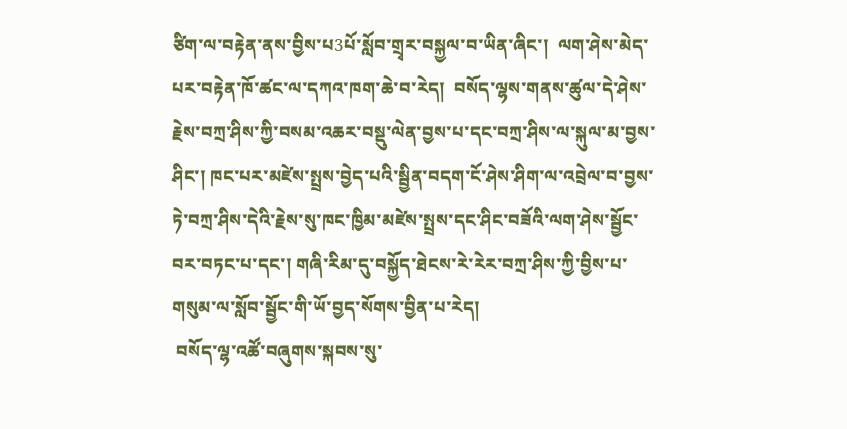ཙིག་ལ་བརྟེན་ནས་བྱིས་པ3པོ་སློབ་གྲྭར་བསྐྱལ་བ་ཡིན་ཞིང་།  ལག་ཤེས་མེད་པར་བརྟེན་ཁོ་ཚང་ལ་དཀའ་ཁག་ཆེ་བ་རེད།  བསོད་ལྷས་གནས་ཚུལ་དེ་ཤེས་རྗེས་བཀྲ་ཤིས་ཀྱི་བསམ་འཆར་བསྡུ་ལེན་བྱས་པ་དང་བཀྲ་ཤིས་ལ་སྐུལ་མ་བྱས་ཤིང་། ཁང་པར་མཛེས་སྤྲས་བྱེད་པའི་སྦྱིན་བདག་ངོ་ཤེས་ཤིག་ལ་འབྲེལ་བ་བྱས་ཏེ་བཀྲ་ཤིས་དེའི་རྗེས་སུ་ཁང་ཁྱིམ་མཛེས་སྤྲས་དང་ཤིང་བཟོའི་ལག་ཤེས་སྦྱོང་བར་བཏང་པ་དང་། གཞི་རིམ་དུ་བསྐྱོད་ཐེངས་རེ་རེར་བཀྲ་ཤིས་ཀྱི་བྱིས་པ་གསུམ་ལ་སློབ་སྦྱོང་གི་ཡོ་བྱད་སོགས་བྱིན་པ་རེད།
 བསོད་ལྷ་འཚོ་བཞུགས་སྐབས་སུ་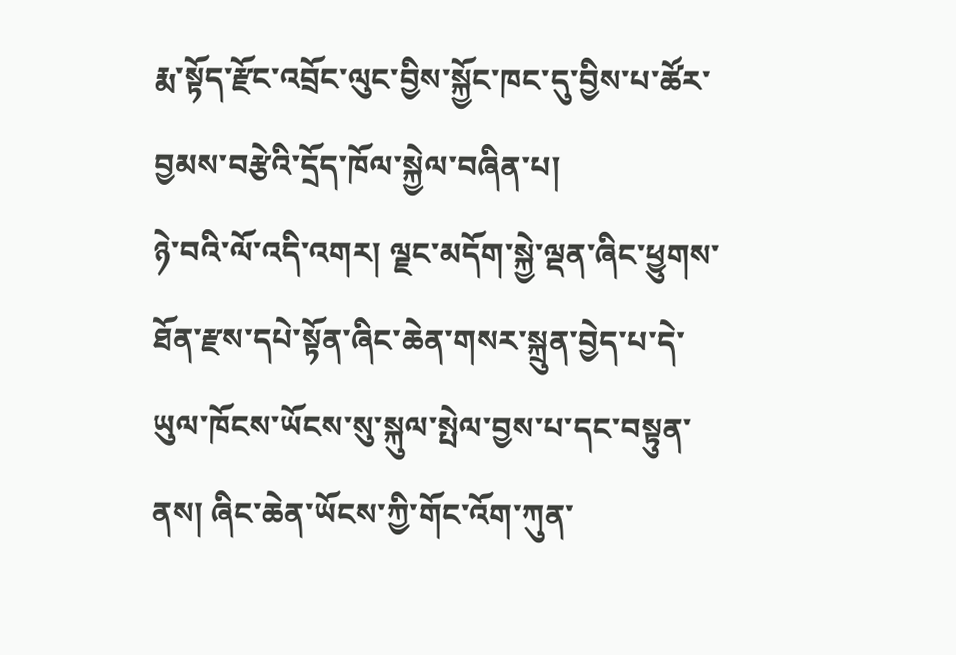རྨ་སྟོད་རྫོང་འབྲོང་ལུང་བྱིས་སྐྱོང་ཁང་དུ་བྱིས་པ་ཚོར་བྱམས་བརྩེའི་དྲོད་ཁོལ་སྐྱེལ་བཞིན་པ།
ཉེ་བའི་ལོ་འདི་འགར། ལྗང་མདོག་སྐྱེ་ལྡན་ཞིང་ཕྱུགས་ཐོན་རྫས་དཔེ་སྟོན་ཞིང་ཆེན་གསར་སྐྲུན་བྱེད་པ་དེ་ཡུལ་ཁོངས་ཡོངས་སུ་སྐུལ་སྤེལ་བྱས་པ་དང་བསྟུན་ནས། ཞིང་ཆེན་ཡོངས་ཀྱི་གོང་འོག་ཀུན་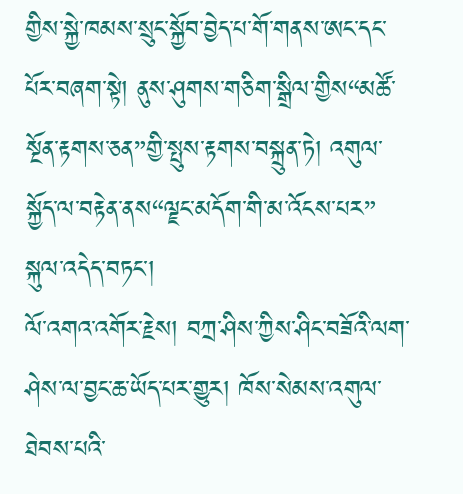གྱིས་སྐྱེ་ཁམས་སྲུང་སྐྱོབ་བྱེད་པ་གོ་གནས་ཨང་དང་པོར་བཞག་སྟེ། ནུས་ཤུགས་གཅིག་སྒྲིལ་གྱིས“མཚོ་སྔོན་རྟགས་ཅན”གྱི་སྤུས་རྟགས་བསྐྲུན་ཏེ། འགུལ་སྐྱོད་ལ་བརྟེན་ནས“ལྗང་མདོག་གི་མ་འོངས་པར” སྐུལ་འདེད་བཏང་།
ལོ་འགའ་འགོར་རྗེས། བཀྲ་ཤིས་ཀྱིས་ཤིང་བཟོའི་ལག་ཤེས་ལ་བྱང་ཆ་ཡོད་པར་གྱུར། ཁོས་སེམས་འགུལ་ཐེབས་པའི་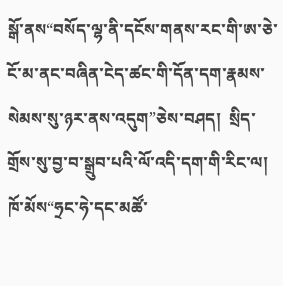སྒོ་ནས“བསོད་ལྷ་ནི་དངོས་གནས་རང་གི་ཨ་ཅེ་ངོ་མ་ནང་བཞིན་ངེད་ཚང་གི་དོན་དག་རྣམས་སེམས་སུ་ཉར་ནས་འདུག”ཅེས་བཤད།  སྲིད་གྲོས་སུ་བྱ་བ་སྒྲུབ་པའི་ལོ་འདི་དག་གི་རིང་ལ།  ཁོ་མོས“ཧྲང་ཧེ་དང་མཚོ་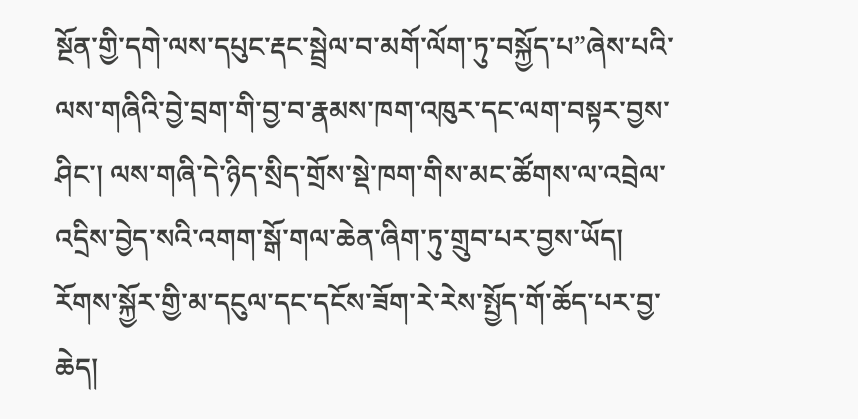སྔོན་གྱི་དགེ་ལས་དཔུང་རྡང་སྦྲེལ་བ་མགོ་ལོག་ཏུ་བསྐྱོད་པ”ཞེས་པའི་ལས་གཞིའི་བྱེ་བྲག་གི་བྱ་བ་རྣམས་ཁག་འཁུར་དང་ལག་བསྟར་བྱས་ཤིང་། ལས་གཞི་དེ་ཉིད་སྲིད་གྲོས་སྡེ་ཁག་གིས་མང་ཚོགས་ལ་འབྲེལ་འདྲིས་བྱེད་སའི་འགག་སྒོ་གལ་ཆེན་ཞིག་ཏུ་གྲུབ་པར་བྱས་ཡོད།
རོགས་སྐྱོར་གྱི་མ་དངུལ་དང་དངོས་ཟོག་རེ་རེས་སྤྱོད་གོ་ཆོད་པར་བྱ་ཆེད།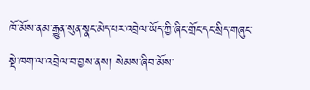ཁོ་མོས་ནམ་རྒྱུན་སུན་སྣང་མེད་པར་འབྲེལ་ཡོད་ཀྱི་ཞིང་གྲོང་དང་སྲིད་གཞུང་སྡེ་ཁག་ལ་འབྲེལ་བ་བྱས་ནས། སེམས་ཞིབ་མོས་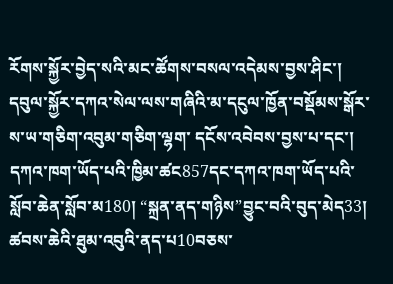རོགས་སྐྱོར་བྱེད་སའི་མང་ཚོགས་བསལ་འདེམས་བྱས་ཤིང་། དབུལ་སྐྱོར་དཀའ་སེལ་ལས་གཞིའི་མ་དངུལ་ཁྱོན་བསྡོམས་སྒོར་ས་ཡ་གཅིག་འབུམ་གཅིག་ལྷག་ དངོས་འབེབས་བྱས་པ་དང་། དཀའ་ཁག་ཡོད་པའི་ཁྱིམ་ཚང857དང་དཀའ་ཁག་ཡོད་པའི་སློབ་ཆེན་སློབ་མ180། “སྐྲན་ནད་གཉིས”བྱུང་བའི་བུད་མེད33། ཚབས་ཆེའི་ཐུམ་འབུའི་ནད་པ10བཅས་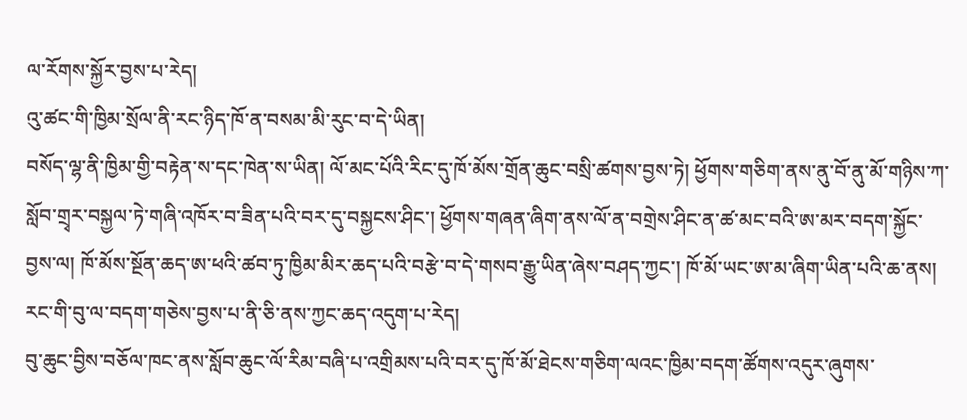ལ་རོགས་སྐྱོར་བྱས་པ་རེད།
འུ་ཚང་གི་ཁྱིམ་སྲོལ་ནི་རང་ཉིད་ཁོ་ན་བསམ་མི་རུང་བ་དེ་ཡིན།
བསོད་ལྷ་ནི་ཁྱིམ་གྱི་བརྟེན་ས་དང་ཁེན་ས་ཡིན། ལོ་མང་པོའི་རིང་དུ་ཁོ་མོས་གྲོན་ཆུང་བསྲི་ཚགས་བྱས་ཏེ། ཕྱོགས་གཅིག་ནས་ནུ་བོ་ནུ་མོ་གཉིས་ཀ་སློབ་གྲྭར་བསྐྱལ་ཏེ་གཞི་འཁོར་བ་ཟིན་པའི་བར་དུ་བསྐྱངས་ཤིང་། ཕྱོགས་གཞན་ཞིག་ནས་ལོ་ན་བགྲེས་ཤིང་ན་ཚ་མང་བའི་ཨ་མར་བདག་སྐྱོང་བྱས་ལ། ཁོ་མོས་སྔོན་ཆད་ཨ་ཕའི་ཚབ་ཏུ་ཁྱིམ་མིར་ཆད་པའི་བརྩེ་བ་དེ་གསབ་རྒྱུ་ཡིན་ཞེས་བཤད་ཀྱང་། ཁོ་མོ་ཡང་ཨ་མ་ཞིག་ཡིན་པའི་ཆ་ནས། རང་གི་བུ་ལ་བདག་གཅེས་བྱས་པ་ནི་ཅི་ནས་ཀྱང་ཆད་འདུག་པ་རེད།
བུ་ཆུང་བྱིས་བཅོལ་ཁང་ནས་སློབ་ཆུང་ལོ་རིམ་བཞི་པ་འགྲིམས་པའི་བར་དུ་ཁོ་མོ་ཐེངས་གཅིག་ལའང་ཁྱིམ་བདག་ཚོགས་འདུར་ཞུགས་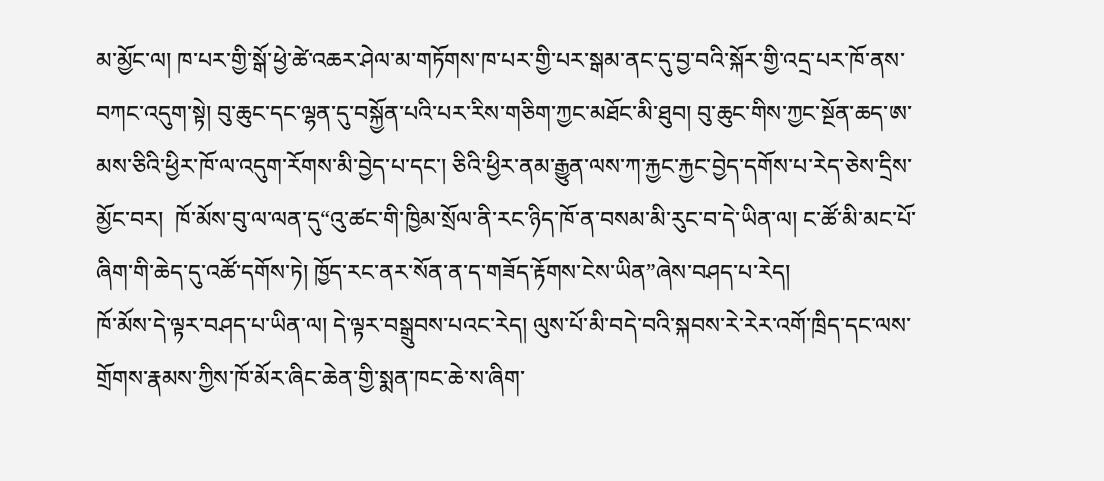མ་མྱོང་ལ། ཁ་པར་གྱི་སྒོ་ཕྱེ་ཚེ་འཆར་ཤེལ་མ་གཏོགས་ཁ་པར་གྱི་པར་སྒམ་ནང་དུ་བྱ་བའི་སྐོར་གྱི་འདྲ་པར་ཁོ་ནས་བཀང་འདུག་སྟེ། བུ་ཆུང་དང་ལྷན་དུ་བསྐྱོན་པའི་པར་རིས་གཅིག་ཀྱང་མཐོང་མི་ཐུབ། བུ་ཆུང་གིས་ཀྱང་སྔོན་ཆད་ཨ་མས་ཅིའི་ཕྱིར་ཁོ་ལ་འདུག་རོགས་མི་བྱེད་པ་དང་། ཅིའི་ཕྱིར་ནམ་རྒྱུན་ལས་ཀ་རྐྱང་རྐྱང་བྱེད་དགོས་པ་རེད་ཅེས་དྲིས་མྱོང་བར།  ཁོ་མོས་བུ་ལ་ལན་དུ“འུ་ཚང་གི་ཁྱིམ་སྲོལ་ནི་རང་ཉིད་ཁོ་ན་བསམ་མི་རུང་བ་དེ་ཡིན་ལ། ང་ཚོ་མི་མང་པོ་ཞིག་གི་ཆེད་དུ་འཚོ་དགོས་ཏེ། ཁྱོད་རང་ནར་སོན་ན་ད་གཟོད་རྟོགས་ངེས་ཡིན”ཞེས་བཤད་པ་རེད།
ཁོ་མོས་དེ་ལྟར་བཤད་པ་ཡིན་ལ། དེ་ལྟར་བསྒྲུབས་པའང་རེད། ལུས་པོ་མི་བདེ་བའི་སྐབས་རེ་རེར་འགོ་ཁྲིད་དང་ལས་གྲོགས་རྣམས་ཀྱིས་ཁོ་མོར་ཞིང་ཆེན་གྱི་སྨན་ཁང་ཆེ་ས་ཞིག་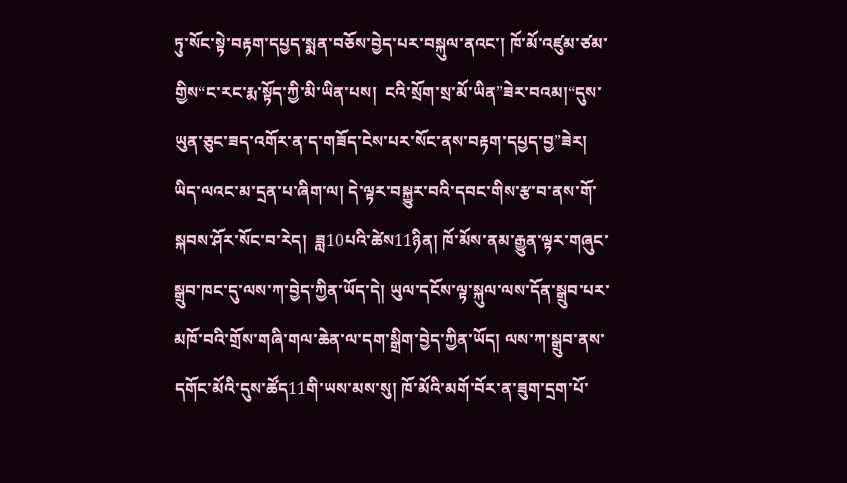ཏུ་སོང་སྟེ་བརྟག་དཔྱད་སྨན་བཅོས་བྱེད་པར་བསྐུལ་ནའང་། ཁོ་མོ་འཛུམ་ཙམ་གྱིས“ང་རང་རྨ་སྟོད་ཀྱི་མི་ཡིན་པས།  ངའི་སྲོག་སྲ་མོ་ཡིན”ཟེར་བའམ།“དུས་ཡུན་ཅུང་ཟད་འགོར་ན་ད་གཟོད་ངེས་པར་སོང་ནས་བརྟག་དཔྱད་བྱ”ཟེར།
ཡིད་ལའང་མ་དྲན་པ་ཞིག་ལ། དེ་ལྟར་བསྐྱུར་བའི་དབང་གིས་རྩ་བ་ནས་གོ་སྐབས་ཤོར་སོང་བ་རེད།  ཟླ10པའི་ཚེས11ཉིན། ཁོ་མོས་ནམ་རྒྱུན་ལྟར་གཞུང་སྒྲུབ་ཁང་དུ་ལས་ཀ་བྱེད་ཀྱིན་ཡོད་དེ། ཡུལ་དངོས་ལྟ་སྐུལ་ལས་དོན་སྒྲུབ་པར་མཁོ་བའི་གྲོས་གཞི་གལ་ཆེན་ལ་དག་སྒྲིག་བྱེད་ཀྱིན་ཡོད། ལས་ཀ་སྒྲུབ་ནས་དགོང་མོའི་དུས་ཚོད11གི་ཡས་མས་སུ། ཁོ་མོའི་མགོ་བོར་ན་ཟུག་དྲག་པོ་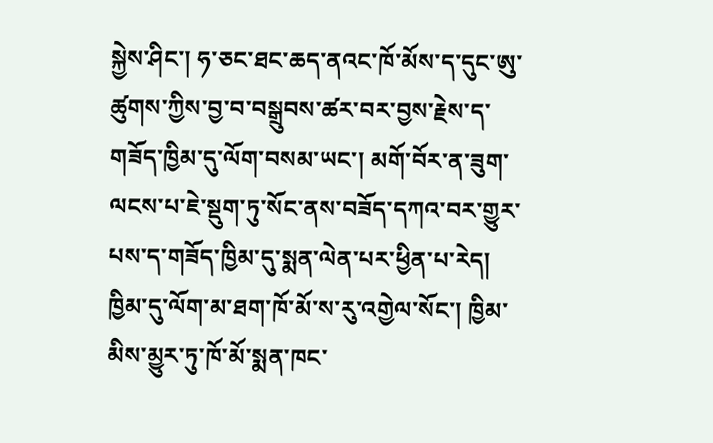སྐྱེས་ཤིང་། ཧ་ཅང་ཐང་ཆད་ནའང་ཁོ་མོས་ད་དུང་ཨུ་ཚུགས་ཀྱིས་བྱ་བ་བསྒྲུབས་ཚར་བར་བྱས་རྗེས་ད་གཟོད་ཁྱིམ་དུ་ལོག་བསམ་ཡང་། མགོ་བོར་ན་ཟུག་ལངས་པ་ཇེ་སྡུག་ཏུ་སོང་ནས་བཟོད་དཀའ་བར་གྱུར་པས་ད་གཟོད་ཁྱིམ་དུ་སྨན་ལེན་པར་ཕྱིན་པ་རེད།
ཁྱིམ་དུ་ལོག་མ་ཐག་ཁོ་མོ་ས་རུ་འགྱེལ་སོང་། ཁྱིམ་མིས་མྱུར་ཏུ་ཁོ་མོ་སྨན་ཁང་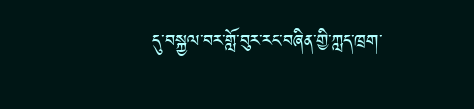དུ་བསྐྱལ་བར་གློ་བུར་རང་བཞིན་གྱི་ཀླད་ཁྲག་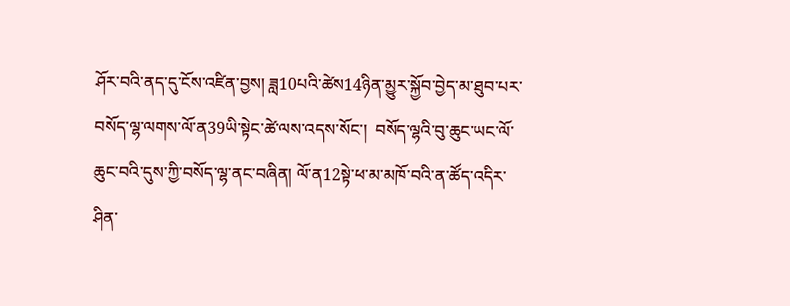ཤོར་བའི་ནད་དུ་ངོས་འཛིན་བྱས། ཟླ10པའི་ཚེས14ཉིན་མྱུར་སྐྱོབ་བྱེད་མ་ཐུབ་པར་བསོད་ལྷ་ལགས་ལོ་ན39ཡི་སྟེང་ཚེ་ལས་འདས་སོང་།  བསོད་ལྷའི་བུ་ཆུང་ཡང་ལོ་ཆུང་བའི་དུས་ཀྱི་བསོད་ལྷ་ནང་བཞིན། ལོ་ན12སྟེ་ཕ་མ་མཁོ་བའི་ན་ཚོད་འདིར་ཤིན་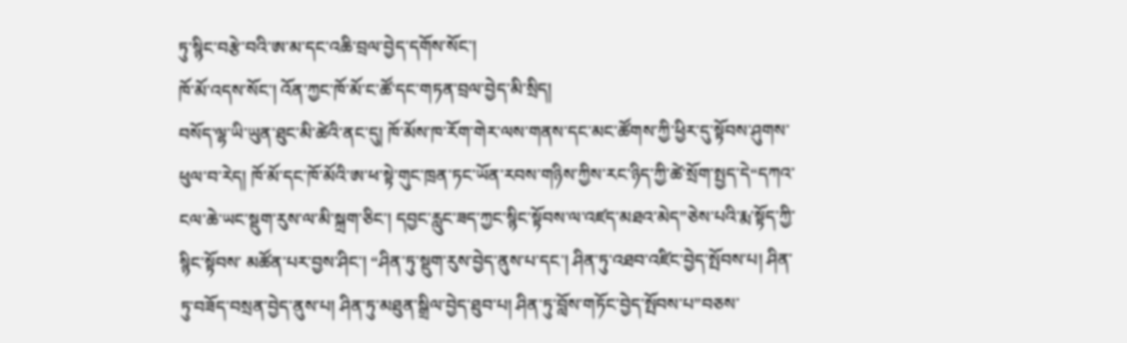ཏུ་སྙིང་བརྩེ་བའི་ཨ་མ་དང་འཆི་བྲལ་བྱེད་དགོས་སོང་།
ཁོ་མོ་འདས་སོང་། འོན་ཀྱང་ཁོ་མོ་ང་ཚོ་དང་གཏན་བྲལ་བྱེད་མི་སྲིད།
བསོད་ལྷ་ཡི་ཡུན་ཐུང་མི་ཚེའི་ནང་དུ། ཁོ་མོས་ཁ་རོག་གེར་ལས་གནས་དང་མང་ཚོགས་ཀྱི་ཕྱིར་དུ་སྟོབས་ཤུགས་ཕུལ་བ་རེད། ཁོ་མོ་དང་ཁོ་མོའི་ཨ་ཕ་སྟེ་གུང་ཁྲན་ཏང་ཡོན་རབས་གཉིས་ཀྱིས་རང་ཉིད་ཀྱི་ཚེ་སྲོག་སྤྱད་དེ“དཀའ་ངལ་ཆེ་ཡང་སྡུག་རུས་ལ་མི་སྐྲག་ཅིང་། དབྱང་རླུང་ཟད་ཀྱང་སྙིང་སྟོབས་ལ་འཛད་མཐའ་མེད”ཅེས་པའི་རྨ་སྟོད་ཀྱི་སྙིང་སྟོབས་ མཚོན་པར་བྱས་ཤིང་། “ཤིན་ཏུ་སྡུག་རུས་བྱེད་ནུས་པ་དང་། ཤིན་ཏུ་འཐབ་འཛིང་བྱེད་སྤོབས་པ། ཤིན་ཏུ་བཟོད་བསྲན་བྱེད་ནུས་པ། ཤིན་ཏུ་མཐུན་སྒྲིལ་བྱེད་ཐུབ་པ། ཤིན་ཏུ་བློས་གཏོང་བྱེད་སྤོབས་པ”བཅས་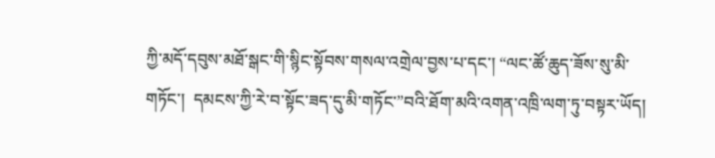ཀྱི་མདོ་དབུས་མཐོ་སྒང་གི་སྙིང་སྟོབས་གསལ་འགྲེལ་བྱས་པ་དང་། “ལང་ཚོ་ཆུད་ཟོས་སུ་མི་གཏོང་།  དམངས་ཀྱི་རེ་བ་སྟོང་ཟད་དུ་མི་གཏོང་”བའི་ཐོག་མའི་འགན་འཁྲི་ལག་ཏུ་བསྟར་ཡོད།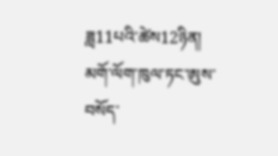ཟླ11པའི་ཚེས12ཉིན། མགོ་ལོག་ཁུལ་ཏང་ཨུས་བསོད་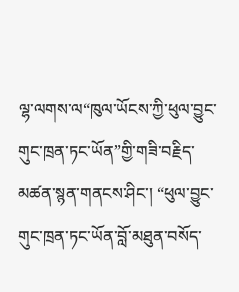ལྷ་ལགས་ལ“ཁུལ་ཡོངས་ཀྱི་ཕུལ་བྱུང་གུང་ཁྲན་ཏང་ཡོན”གྱི་གཟི་བརྗིད་མཚན་སྙན་གནངས་ཤིང་། “ཕུལ་བྱུང་གུང་ཁྲན་ཏང་ཡོན་བློ་མཐུན་བསོད་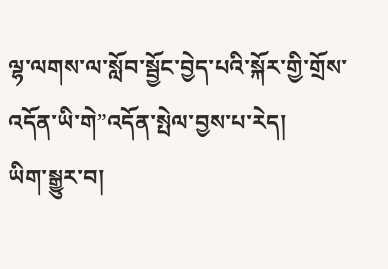ལྷ་ལགས་ལ་སློབ་སྦྱོང་བྱེད་པའི་སྐོར་གྱི་གྲོས་འདོན་ཡི་གེ”འདོན་སྤེལ་བྱས་པ་རེད།
ཡིག་སྒྱུར་བ།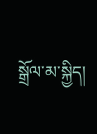སྒྲོལ་མ་སྐྱིད།